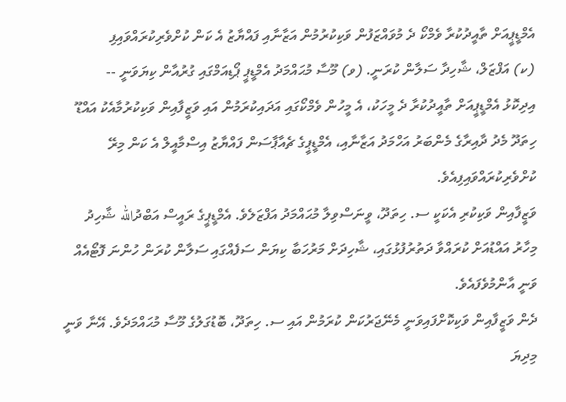އެމްޑީޕީއަށް ތާއީދުކުރާ ވެމްކޯ ދެ މުވައްޒަފުން ވަކިކުރުމުން އަޒާނާއި ފައްޔާޒު އެ ކަން ކުށްވެރިކުރައްވައިފި
(ކ) އަފްޒަލް، ޝާހިދާ ސަލާން ކުރަނީ. (ވ) މޫސާ މުޙައްމަދު އެމްޑީޕީ ޕޯޑިއަމްގައި ގުރުއާން ކިޔަވަނީ --
އިދިކޮޅު އެމްޑީޕީއަށް ތާއީދުކުރާ ދެ މީހަކު، އެ މީހުން ވެމްކޯގައި އަދައިކުރަމުން އައި ވަޒީފާއިން ވަކިކުރުމާއެކު އައްޑޫ ހިތަދޫ މެދު ދާއިރާގެ މެންބަރު އަހްމަދު އަޒާނާއި، އެމްޑީޕީގެ ޗެއާޕާސަން ފައްޔާޒު އިސްމާއީލް އެ ކަން މިރޭ ކުށްވެރިކުރައްވައިފިއެވެ.
ވަޒީފާއިން ވަކިކުރި އެކަކީ ސ. ހިތަދޫ، ވީނަސްވިލާ މުޙައްމަދު އަފްޒަލެވެ. އެމްޑީޕީގެ ރައީސް އަބްދުالله ޝާހިދު މިހާރު އައްޑުއަށް ކުރައްވާ ދަތުރުފުޅުގައި، ޝާހިދަށް މަރުހަބާ ކިޔަން ސަފެއްގައި ސަލާން ކުރަން ހުންނަ ފޮޓޯއެއް ވަނީ އާންމުވެފައެވެ.
ދެން ވަޒީފާއިން ވަކިކޮށްފައިވަނީ މެނޭޖަރުކަން ކުރަމުން އައި ސ. ހިތަދޫ، ބޮޑުގަލުގެ މޫސާ މުޙައްމަދެވެ. އޭނާ ވަނީ މިދިޔަ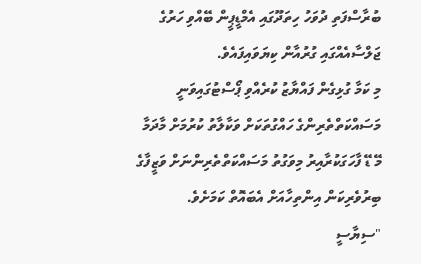ބުރާސްފަތި ދުވަހު ހިތަދޫގައި އެމްޑީޕީން ބޭއްވި ހަރުގެ ޖަލްސާއެއްގައި ގުރުއާން ކިޔަވައިފައެވެ.
މި ކަމާ ގުޅިގެން ފައްޔާޒު ކުރެއްވި ޕޯސްޓުގައިވަނީ މަސައްކަތްތެރިންގެ ހައްގުތަކަށް ވަކާލާތު ކުރުމަށް މާދަމާ މޭ ޑޭ ފާހަގަކުރާއިރު މިވަގުތު މަސައްކަތްތެރިންނަށް ވަޒީފާގެ ބިރުވެރިކަން އިންތިހާއަށް އެބައޮތް ކަމަށެވެ.
"ސިޔާސީ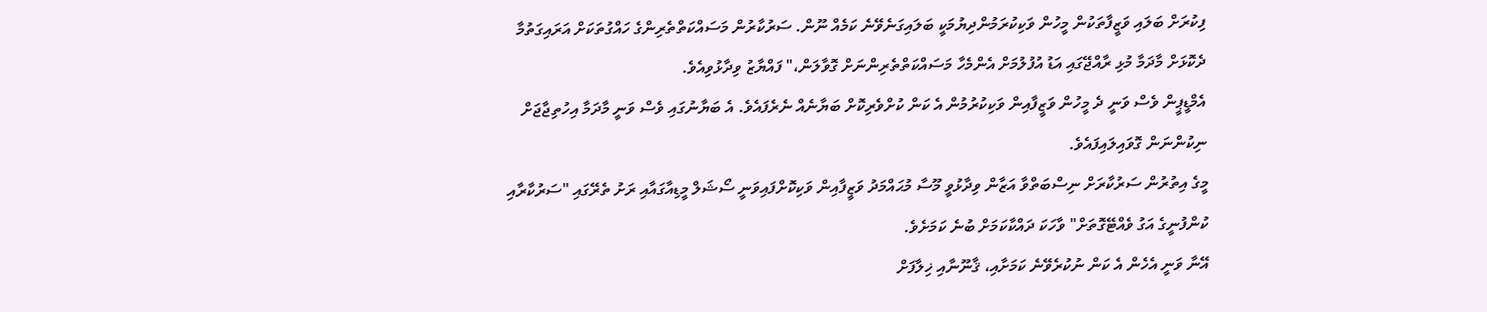ފިކުރަށް ބަލައި ވަޒީފާތަކުން މީހުން ވަކިކުރަމުންދިޔުމަކީ ބަލައިގަނެވޭނެ ކަމެއް ނޫން. ސަރުކާރުން މަސައްކަތްތެރިންގެ ހައްގުތަކަށް އަރައިގަތުމާ ދެކޮޅަށް މާދަމާ މުޅި ރާއްޖޭގައި އަޑު އުފުލުމަށް އެންމެހާ މަސައްކަތްތެރިންނަށް ގޮވާލަން،" ފައްޔާޒު ވިދާޅުވިއެވެ.
އެމްޑީޕީން ވެސް ވަނީ ދެ މީހުން ވަޒީފާއިން ވަކިކުރުމުން އެ ކަން ކުށްވެރިކޮށް ބަޔާނެއް ނެރެފައެވެ. އެ ބަޔާނުގައި ވެސް ވަނީ މާދަމާ އިހުތިޖާޖަށް ނިކުންނަން ގޮވައިލައިފައެވެ.
މީގެ އިތުރުން ސަރުކާރަށް ނިސްބަތްވާ އަޒާން ވިދާޅުވީ މޫސާ މުޙައްމަދު ވަޒީފާއިން ވަކިކޮށްފައިވަނީ ސޯޝަލް މީޑިއާގައާއި ރަށު ތެރޭގައި "ސަރުކާރާއި ކުންފުނީގެ އަގު ވެއްޓޭގޮތަށް" ވާހަކަ ދައްކާކަމަށް ބުނެ ކަމަށެވެ.
އޭނާ ވަނީ އެހެން އެ ކަން ނުކުރެވޭނެ ކަމަށާއި، ޤާނޫނާއި ޚިލާފަށް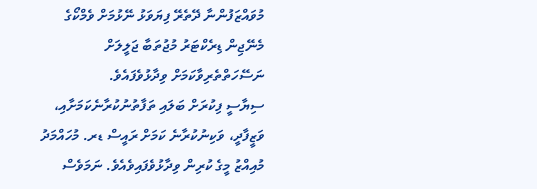މުވައްޒަފުންނާ ދޭތެރޭ ފިޔަވަޅު ނޭޅުމަށް ވެމްކޯގެ މެނޭޖިން ޑިރެކްޓަރު މުޖުތަބާ ޖަލީލަށް ނަސޭހަތްތެރިވާކަމަށް ވިދާޅުވެފައެވެ.
ސިޔާސީ ފިކުރަށް ބަލައި ތަފާތުނުކުރާނެކަމަށާއި، ވަޒީފާދީ، ވަކިނުކުރާނެ ކަމަށް ރައީސް ޑރ. މުހައްމަދު މުއިއްޒު މީގެ ކުރިން ވިދާޅުވެފައިވެއެވެ. ނަމަވެސް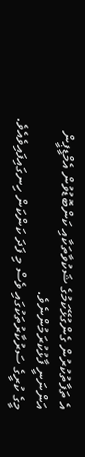އެ ތަފާތުކުރުން ގެންގުޅޭކަމުގެ ޝަކުވާތަކާއި ކަންބޮޑުވުން އެމްޑީޕީން އަންނަނީ ފާޅުކުރަމުންނެވެ.
މީގެ ކުރީގެ ސަރުކާރުތަކުގައި ވެސް މި ފަދަ ކަންކަން ހިނގައިފައިވެއެވެ.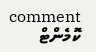comment ކޮމެންޓް